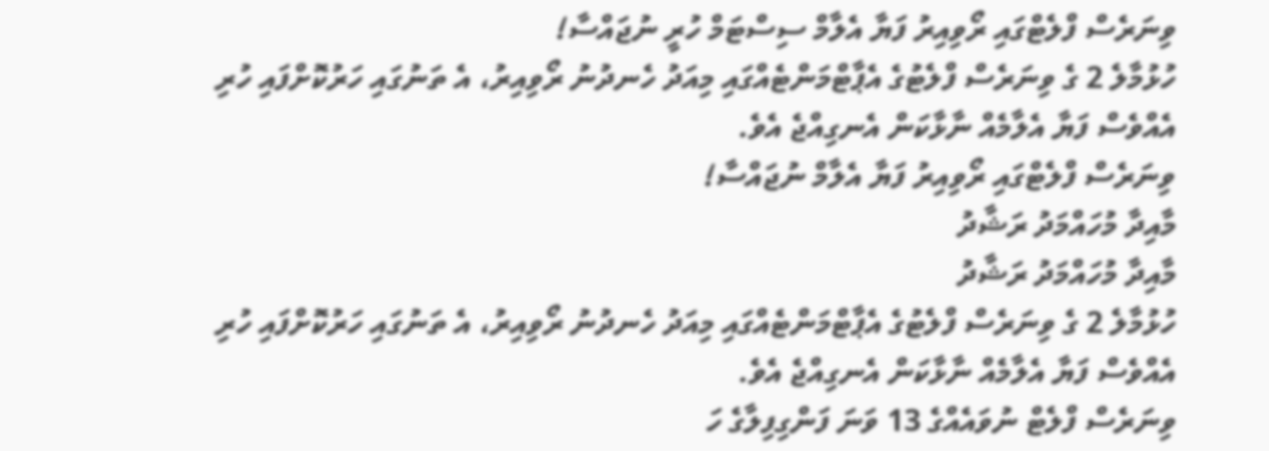ވިނަރެސް ފްލެޓްގައި ރޯވިއިރު ފަޔާ އެލާމް ސިސްޓަމް ހުރީ ނުޖައްސާ!
ހުޅުމާލެ 2 ގެ ވިނަރެސް ފްލެޓުގެ އެޕާޓްމަންޓެއްގައި މިއަދު ހެނދުނު ރޯވިއިރު، އެ ތަނުގައި ހަރުކޮށްފައި ހުރި އެއްވެސް ފަޔާ އެލާމެއް ނާޅާކަން އެނގިއްޖެ އެވެ.
ވިނަރެސް ފްލެޓްގައި ރޯވިއިރު ފަޔާ އެލާމް ނުޖައްސާ!
މާއިދާ މުހައްމަދު ރަޝާދު
މާއިދާ މުހައްމަދު ރަޝާދު
ހުޅުމާލެ 2 ގެ ވިނަރެސް ފްލެޓުގެ އެޕާޓްމަންޓެއްގައި މިއަދު ހެނދުނު ރޯވިއިރު، އެ ތަނުގައި ހަރުކޮށްފައި ހުރި އެއްވެސް ފަޔާ އެލާމެއް ނާޅާކަން އެނގިއްޖެ އެވެ.
ވިނަރެސް ފްލެޓް ނުވައެއްގެ 13 ވަނަ ފަންގިފިލާގެ ހަ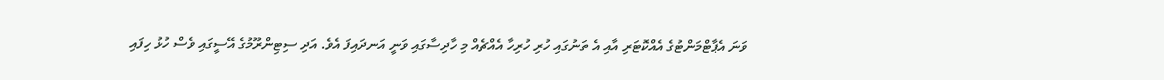ވަނަ އެޕާޓްމަންޓުގެ އެއްކޮޓަރި އާއި އެ ތަނުގައި ހުރި ހުރިހާ އެއްޗެއް މި ހާދިސާގައި ވަނީ އަނދައިފަ އެވެ. އަދި ސިޓިންރޫމުގެ އޭސީގައި ވެސް ހުޅު ހިފައި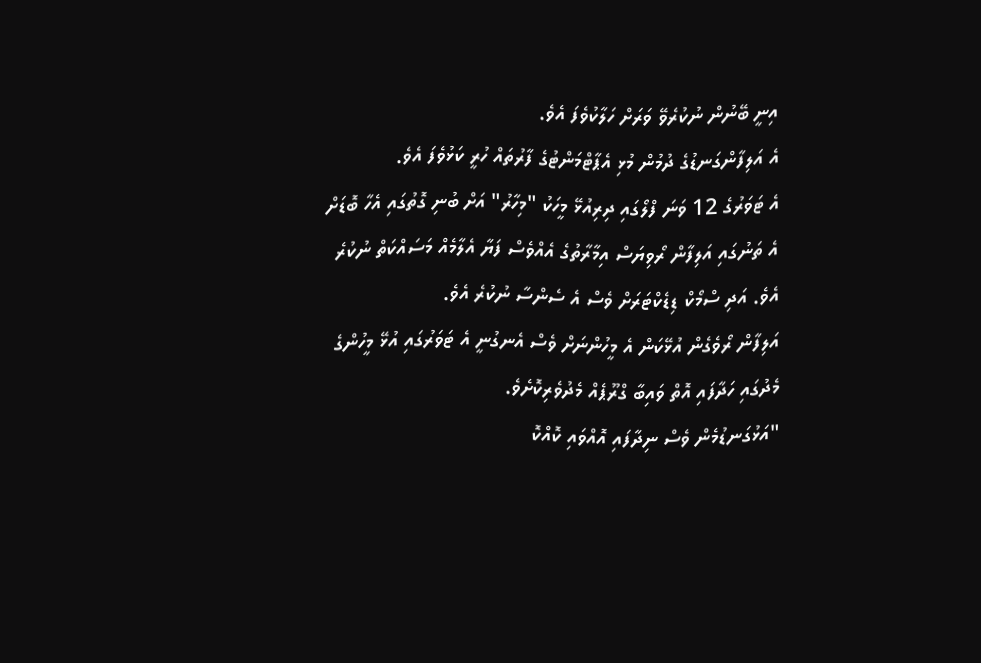އިނީ ބޭނުން ނުކުރެވޭ ވަރަށް ހަލާކުވެފަ އެވެ.
އެ އަލިފާންގަނޑުގެ ދުމުން މުޅި އެޕާޓްމަންޓުގެ ފާރުތައް ހުރީ ކަޅުވެފަ އެވެ.
އެ ޓަވަރުގެ 12 ވަނަ ފްލޯގައި ދިރިއުޅޭ މީހަކު "މިހާރު" އަށް ބުނި ގޮތުގައި އެހާ ބޮޑަށް އެ ތަނުގައި އަލިފާން ރޯވިޔަސް އިމާރާތުގެ އެއްވެސް ފަޔާ އެލާމެއް މަސައްކަތް ނުކުރެ އެވެ. އަދި ސްމޯކް ޑިޑެކްޓަރަށް ވެސް އެ ސެންސާ ނުކުރެ އެވެ.
އަލިފާން ރޯވެގެން އުޅޭކަން އެ މީހުންނަށް ވެސް އެނގުނީ އެ ޓަވަރުގައި އުޅޭ މީހުންގެ މެދުގައި ހަދާފައި އޮތް ވައިބާ ގްރޫޕެއް މެދުވެރިކޮށެވެ.
"އަޅުގަނޑުމެން ވެސް ނިދާފައި އޮއްވައި ކޮއްކޮ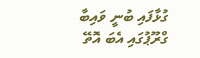ގުޅާފައި ބުނީ ވައިބާ ގްރޫޕުގައި އެބަ އޮތޭ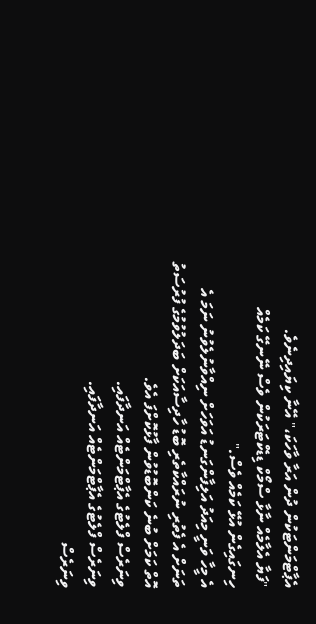އެޕާޓްމަންޓަކުން ދުން އަރާ ވާހަކަ،" އޭނާ ކިޔައިދިނެވެ.
"ފަޔާ އެލާމެއް ނާޅާ ސްމޯކް ޑިޑެކްޓަރަކުން ވެސް ނޭނގޭ ކަމެއް ހިނގައިގެން އުޅޭ ކަމެއް ވެސް."
އެ މީހާ ވަނީ މިއަދު އަލިފާންގަނޑު އަވަހަށް ނިއްވާނުލެވުނު ނަމަ އެ ތަނަށް އެ ފެތުރި ނުރައްކާތެރި ބޮޑު ހާދިސާއަކަށް ބަދަލުވުމުގެ ފުރުސަތު އޮތް ކަމަށް ބުނެ ކަންބޮޑުވުން ފާޅުކޮށްފަ އެވެ.
ވިނަރެސް ފްލެޓުގެ އެޕާޓްމަންޓެއް އަނދާފައި.
ވިނަރެސް ފްލެޓުގެ އެޕާޓްމަންޓެއް އަނދާފައި.
ވިނަރެސް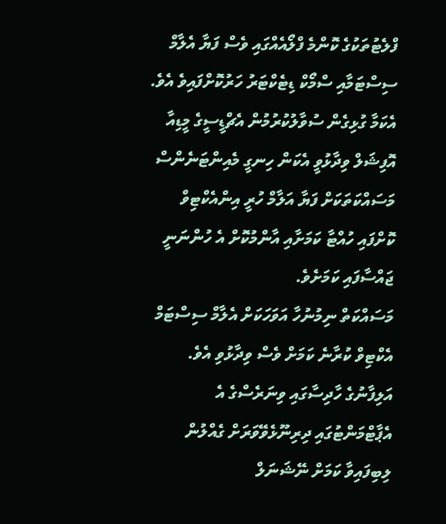ފްލެޓުތަކުގެ ކޮންމެ ފްލޯއެއްގައި ވެސް ފަޔާ އެލާމް ސިސްޓަމާއި ސްމޯކް ޑިޓެކްޓަރު ހަރުކޮށްފައިވެ އެވެ.
އެކަމާ ގުޅިގެން ސުވާލުކުރުމުން އެޗްޑީސީގެ މީޑިއާ އޮފިޝަލް ވިދާޅުވީ އެކަން ހިނގީ މެއިންޓަނެންސް މަސައްކަތަކަށް ފަޔާ އަލާމް ހުރީ އިންއެކްޓިވް ކޮށްފައި ހުއްޓާ ކަމަށާއި އާންމުކޮށް އެ ހުންނަނީ ޖައްސާފައި ކަމަށެވެ.
މަސައްކަތް ނިމުނުހާ އަވަހަކަށް އެލާމް ސިސްޓަމް އެކްޓިވް ކުރާނެ ކަމަށް ވެސް ވިދާޅުވި އެވެ.
އަލިފާނުގެ ހާދިސާގައި ވިނަރެސްގެ އެ އެޕާޓްމަންޓުގައި ދިރިނޫޅެވޭވަރަށް ގެއްލުން ލިބިފައިވާ ކަމަށް ނޭޝަނަލް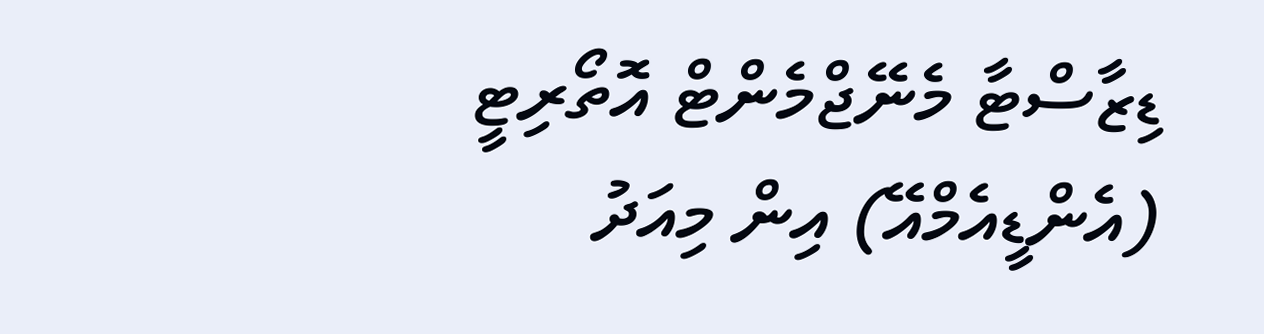ޑިޒާސްޓާ މެނޭޖްމެންޓް އޮތޯރިޓީ (އެންޑީއެމްއޭ) އިން މިއަދު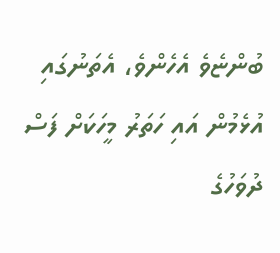ބުންޏެވެ އެހެންވެ، އެތަނުގައި އުޅެމުން އައި ހަތަރު މީހަކަށް ފަސް ދުވަހުގެ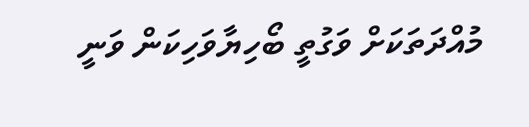މުއްދަތަކަށް ވަގުތީ ބޯހިޔާވަހިކަން ވަނީ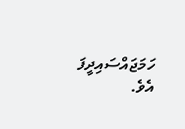ހަމަޖައްސައިދީފަ އެވެ.